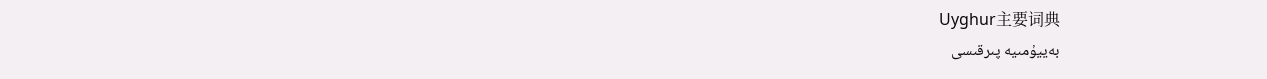Uyghur主要词典
بەييۇمىيە پىرقىسى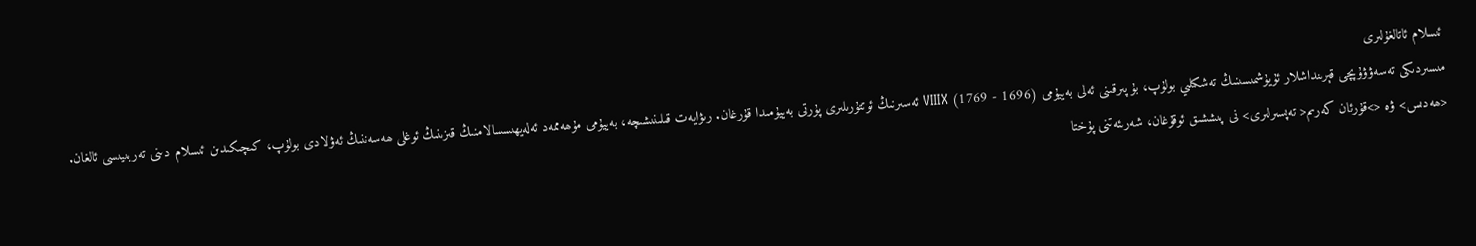ئىسلام ئاتالغۇلىرى
مىسىردىكى تەسەۋۋۇپچى قېرىنداشلار ئۇيۇشمىسىنىڭ تەشكىلىي بولۇپ، بۇ پىرقىنى ئەلى بەييۇمى (1696 - 1769) ⅧⅩ ئەسىرنىڭ ئوتتۇرىلىرى پۇرتى بەييۇمىدا قۇرغان. رىۋايەت قىلىنىشىچە، بەييۇمى مۇھەممەد ئەلەيھىسسالامنىڭ قىزىنىڭ ئوغلى ھەسەننىڭ ئەۋلادى بولۇپ، كىچىكىدىن ئىسلام دىنى تەربىيىسى ئالغان. <ھەدىس> ۋە <>قۇرئان كەرىم< تەپسىرلىرى> نى پىششىق ئوقۇغان، شەرىئەتنى پۇختا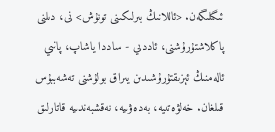ئىگىلىگەن. <ئاللانىڭ بىرلىكىنى تونۇش> نى، دىلنى پاكلاشتۇرۇشنى، ئاددىي - ساددا ياشاپ، پانىي ئالەمنىڭ ئېزىقتۇرۇشىدىن يىراق بولۇشنى تەشەببۇس قىلغان. خەلۋەتىيە، بەدەۋىيە، نەقشبەندىيە قاتارلىق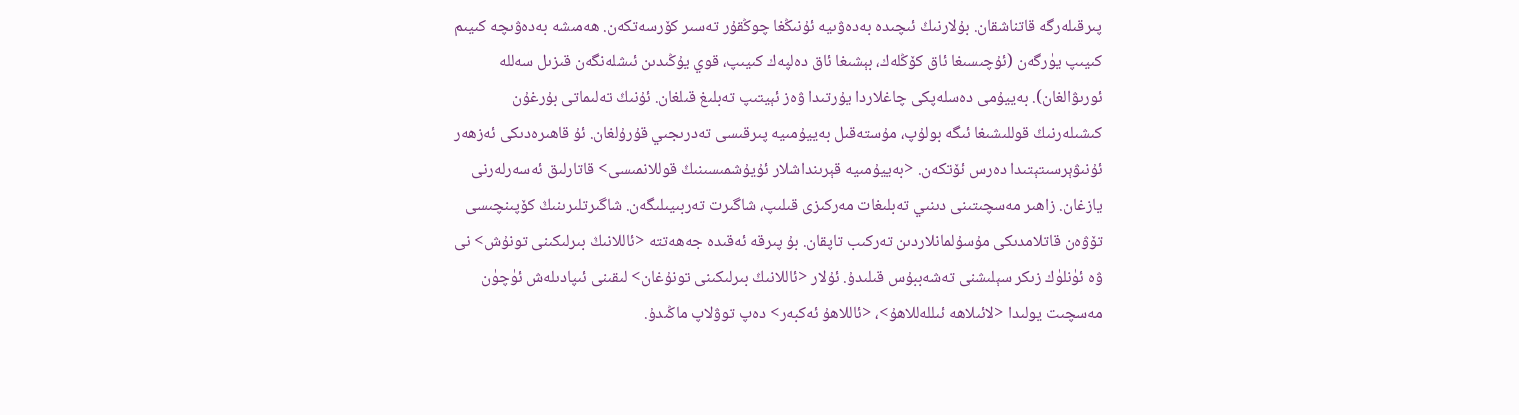پىرقىلەرگە قاتناشقان. بۇلارنىڭ ئىچىدە بەدەۋىيە ئۇنىڭغا چوڭقۇر تەسىر كۆرسەتكەن. ھەمىشە بەدەۋىچە كىيىم كىيىپ يۈرگەن (ئۇچىسىغا ئاق كۆڭلەك، بېشىغا ئاق دەلپەك كىيىپ، قوي يۇڭىدىن ئىشلەنگەن قىزىل سەللە ئورىۋالغان). بەييۇمى دەسلەپكى چاغلاردا يۇرتىدا ۋەز ئېيتىپ تەبلىغ قىلغان. ئۇنىڭ تەلىماتى بۇرغۇن كىشىلەرنىڭ قوللىشىغا ئىگە بولۇپ، مۇستەقىل بەييۇمىيە پىرقىسى تەدرىجىي قۇرۇلغان. ئۇ قاھىرەدىكى ئەزھەر ئۇنىۋېرسىتېتىدا دەرس ئۆتكەن. <بەييۇمىيە قېرىنداشلار ئۇيۇشمىسىنىڭ قوللانمىسى> قاتارلىق ئەسەرلەرنى يازغان. زاھىر مەسچىتىنى دىنىي تەبلىغات مەركىزى قىلىپ، شاگىرت تەربىيىلىگەن. شاگىرتلىرىنىڭ كۆپىنچىسى تۆۋەن قاتلامدىكى مۇسۇلمانلاردىن تەركىب تاپقان. بۇ پىرقە ئەقىدە جەھەتتە <ئاللانىڭ بىرلىكىنى تونۇش> نى ۋە ئۈنلۈك زىكر سېلىشنى تەشەببۇس قىلىدۇ. ئۇلار <ئاللانىڭ بىرلىكىنى تونۇغان> لىقىنى ئىپادىلەش ئۈچۈن مەسچىت يولىدا <لائىلاھە ئىللەللاھۇ>، <ئاللاھۇ ئەكبەر> دەپ توۋلاپ ماڭىدۇ.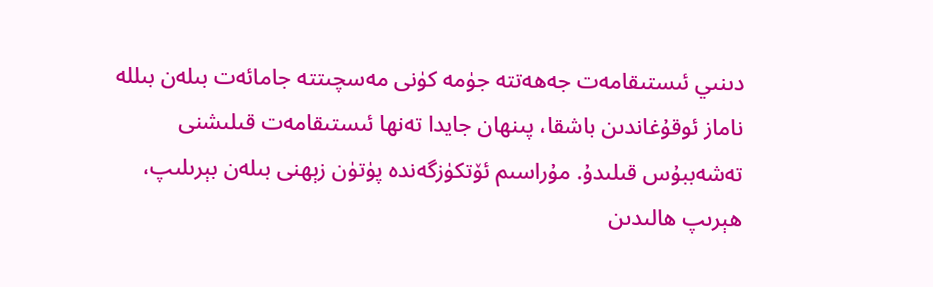دىنىي ئىستىقامەت جەھەتتە جۈمە كۈنى مەسچىتتە جامائەت بىلەن بىللە ناماز ئوقۇغاندىن باشقا، پىنھان جايدا تەنھا ئىستىقامەت قىلىشنى تەشەببۇس قىلىدۇ. مۇراسىم ئۆتكۈزگەندە پۈتۈن زېھنى بىلەن بېرىلىپ، ھېرىپ ھالىدىن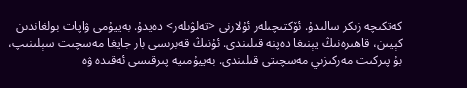كەتكىچە زىكر سالىدۇ. ئۆكتىچىلەر ئۇلارنى <تەلۋىلەر> دەيدۇ. بەييۇمى ۋاپات بولغاندىن كېيىن، قاھىرەنىڭ يېنىغا دەپنە قىلىندى. ئۇنىڭ قەبرىسى بار جايغا مەسچىت سېلىنىپ، بۇ پىركىت مەركىزىي مەسچىتى قىلىندى. بەييۇمىيە پىرقىسى ئەقىدە ۋە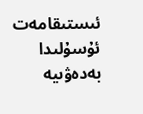ئىستىقامەت ئۇسۇلىدا بەدەۋىيە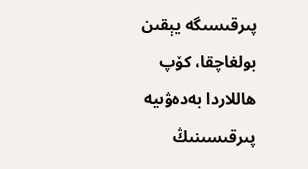پىرقىسىگە يېقىن بولغاچقا، كۆپ ھاللاردا بەدەۋىيە پىرقىسىنىڭ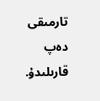تارمىقى دەپ قارىلىدۇ.